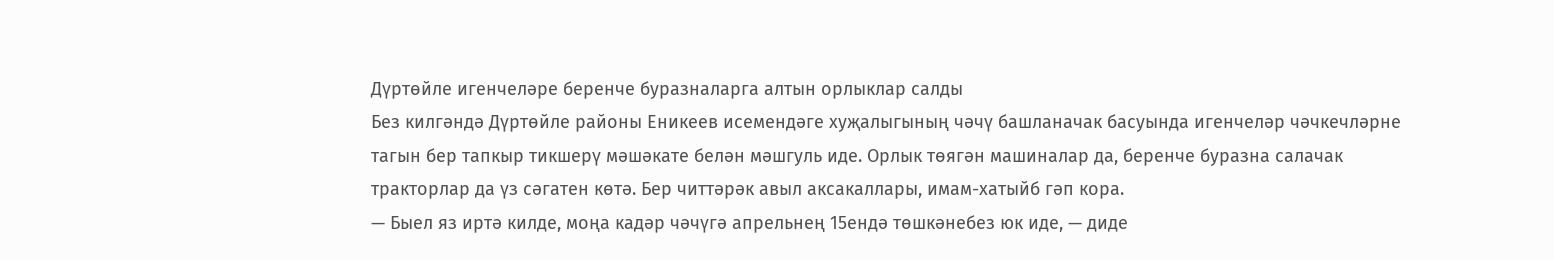Дүртөйле игенчеләре беренче буразналарга алтын орлыклар салды
Без килгәндә Дүртөйле районы Еникеев исемендәге хуҗалыгының чәчү башланачак басуында игенчеләр чәчкечләрне тагын бер тапкыр тикшерү мәшәкате белән мәшгуль иде. Орлык төягән машиналар да, беренче буразна салачак тракторлар да үз сәгатен көтә. Бер читтәрәк авыл аксакаллары, имам-хатыйб гәп кора.
— Быел яз иртә килде, моңа кадәр чәчүгә апрельнең 15ендә төшкәнебез юк иде, — диде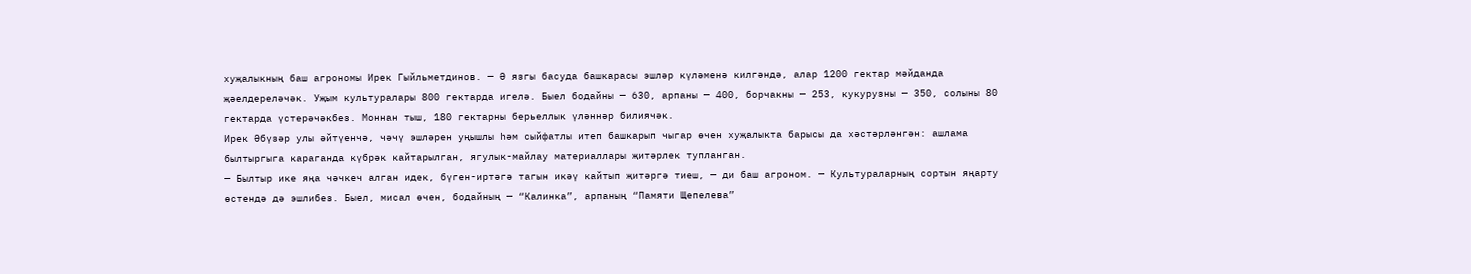хуҗалыкның баш агрономы Ирек Гыйльметдинов. — Ә язгы басуда башкарасы эшләр күләменә килгәндә, алар 1200 гектар мәйданда җәелдереләчәк. Уҗым культуралары 800 гектарда игелә. Быел бодайны — 630, арпаны — 400, борчакны — 253, кукурузны — 350, солыны 80 гектарда үстерәчәкбез. Моннан тыш, 180 гектарны берьеллык үләннәр билиячәк.
Ирек Әбүзәр улы әйтүенчә, чәчү эшләрен уңышлы һәм сыйфатлы итеп башкарып чыгар өчен хуҗалыкта барысы да хәстәрләнгән: ашлама былтыргыга караганда күбрәк кайтарылган, ягулык-майлау материаллары җитәрлек тупланган.
— Былтыр ике яңа чәчкеч алган идек, бүген-иртәгә тагын икәү кайтып җитәргә тиеш, — ди баш агроном. — Культураларның сортын яңарту өстендә дә эшлибез. Быел, мисал өчен, бодайның — “Калинка”, арпаның “Памяти Щепелева”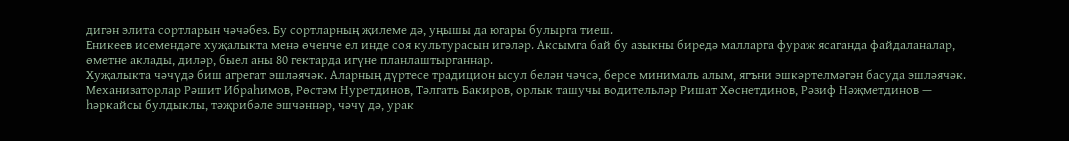дигән элита сортларын чәчәбез. Бу сортларның җилеме дә, уңышы да югары булырга тиеш.
Еникеев исемендәге хуҗалыкта менә өченче ел инде соя культурасын игәләр. Аксымга бай бу азыкны биредә малларга фураж ясаганда файдаланалар, өметне аклады, диләр, быел аны 80 гектарда игүне планлаштырганнар.
Хуҗалыкта чәчүдә биш агрегат эшләячәк. Аларның дүртесе традицион ысул белән чәчсә, берсе минималь алым, ягъни эшкәртелмәгән басуда эшләячәк. Механизаторлар Рәшит Ибраһимов, Рөстәм Нуретдинов, Тәлгать Бакиров, орлык ташучы водительләр Ришат Хөснетдинов, Рәзиф Нәҗметдинов — һәркайсы булдыклы, тәҗрибәле эшчәннәр, чәчү дә, урак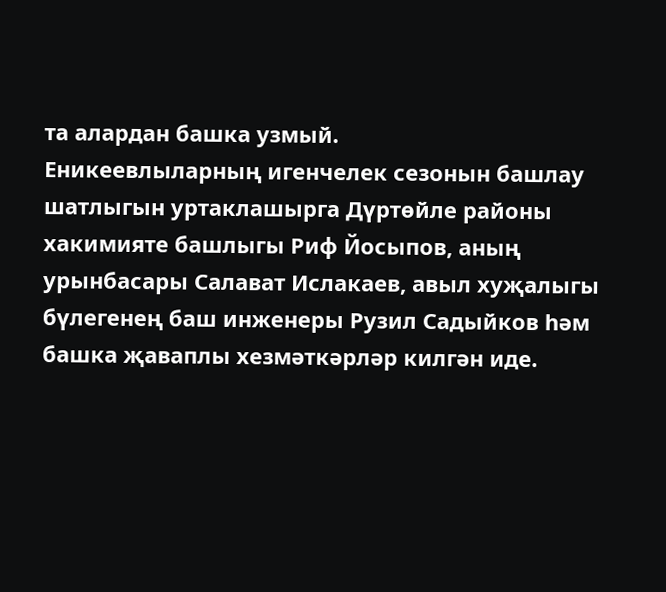та алардан башка узмый.
Еникеевлыларның игенчелек сезонын башлау шатлыгын уртаклашырга Дүртөйле районы хакимияте башлыгы Риф Йосыпов, аның урынбасары Салават Ислакаев, авыл хуҗалыгы бүлегенең баш инженеры Рузил Садыйков һәм башка җаваплы хезмәткәрләр килгән иде.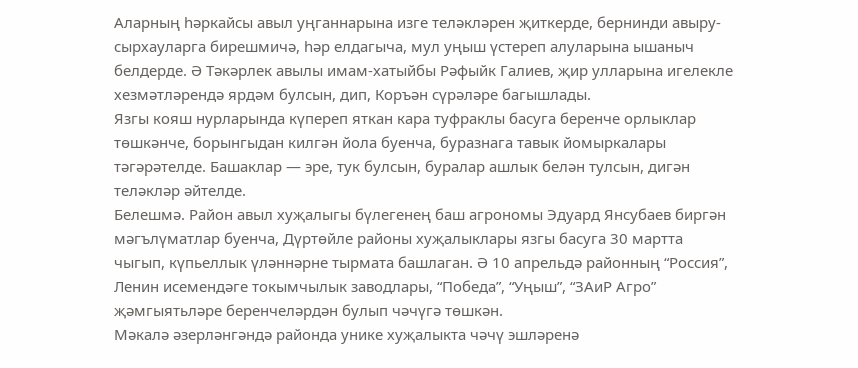Аларның һәркайсы авыл уңганнарына изге теләкләрен җиткерде, бернинди авыру-сырхауларга бирешмичә, һәр елдагыча, мул уңыш үстереп алуларына ышаныч белдерде. Ә Тәкәрлек авылы имам-хатыйбы Рәфыйк Галиев, җир улларына игелекле хезмәтләрендә ярдәм булсын, дип, Коръән сүрәләре багышлады.
Язгы кояш нурларында күпереп яткан кара туфраклы басуга беренче орлыклар төшкәнче, борынгыдан килгән йола буенча, буразнага тавык йомыркалары тәгәрәтелде. Башаклар — эре, тук булсын, буралар ашлык белән тулсын, дигән теләкләр әйтелде.
Белешмә. Район авыл хуҗалыгы бүлегенең баш агрономы Эдуард Янсубаев биргән мәгълүматлар буенча, Дүртөйле районы хуҗалыклары язгы басуга 30 мартта чыгып, күпьеллык үләннәрне тырмата башлаган. Ә 10 апрельдә районның “Россия”, Ленин исемендәге токымчылык заводлары, “Победа”, “Уңыш”, “ЗАиР Агро” җәмгыятьләре беренчеләрдән булып чәчүгә төшкән.
Мәкалә әзерләнгәндә районда унике хуҗалыкта чәчү эшләренә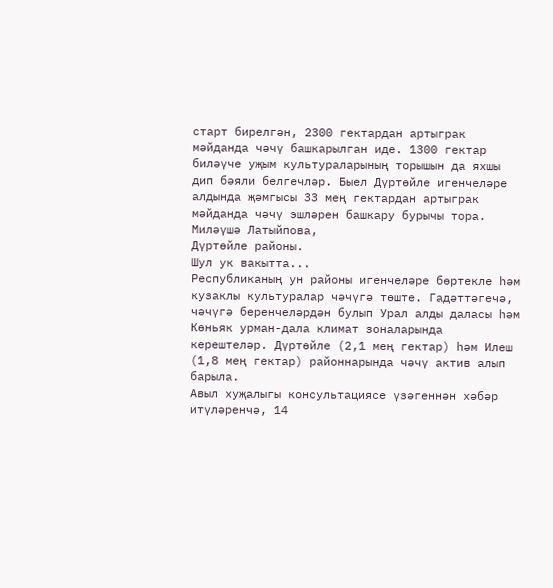старт бирелгән, 2300 гектардан артыграк мәйданда чәчү башкарылган иде. 1300 гектар биләүче уҗым культураларының торышын да яхшы дип бәяли белгечләр. Быел Дүртөйле игенчеләре алдында җәмгысы 33 мең гектардан артыграк мәйданда чәчү эшләрен башкару бурычы тора.
Миләүшә Латыйпова,
Дүртөйле районы.
Шул ук вакытта...
Республиканың ун районы игенчеләре бөртекле һәм кузаклы культуралар чәчүгә төште. Гадәттәгечә, чәчүгә беренчеләрдән булып Урал алды даласы һәм Көньяк урман-дала климат зоналарында керештеләр. Дүртөйле (2,1 мең гектар) һәм Илеш (1,8 мең гектар) районнарында чәчү актив алып барыла.
Авыл хуҗалыгы консультациясе үзәгеннән хәбәр итүләренчә, 14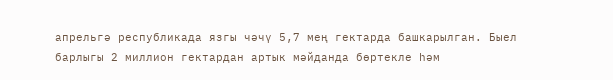апрельгә республикада язгы чәчү 5,7 мең гектарда башкарылган. Быел барлыгы 2 миллион гектардан артык мәйданда бөртекле һәм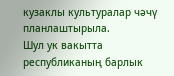кузаклы культуралар чәчү планлаштырыла.
Шул ук вакытта республиканың барлык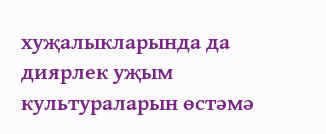хуҗалыкларында да диярлек уҗым культураларын өстәмә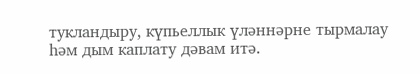тукландыру, күпьеллык үләннәрне тырмалау һәм дым каплату дәвам итә.